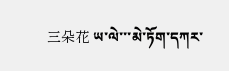三朵花 ཡ་ལེ་་་མེ་ཏོག་དཀར་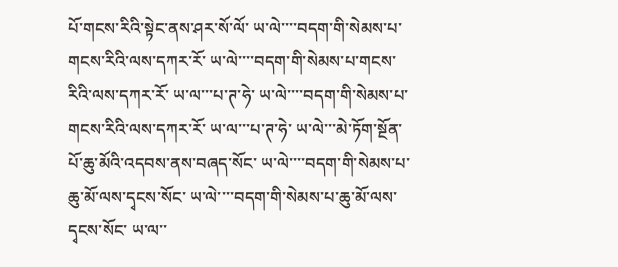པོ་གངས་རིའི་སྟེང་ནས་ཤར་སོ་ལོ་ ཡ་ལེ་་་་བདག་གི་སེམས་པ་གངས་རིའི་ལས་དཀར་རོ་ ཡ་ལེ་་་་བདག་གི་སེམས་པ་གངས་རིའི་ལས་དཀར་རོ་ ཡ་ལ་་་པ་ཊ་ཧེ་ ཡ་ལེ་་་་བདག་གི་སེམས་པ་གངས་རིའི་ལས་དཀར་རོ་ ཡ་ལ་་་པ་ཊ་ཧེ་ ཡ་ལེ་་་མེ་ཏོག་སྔོན་པོ་ཆུ་མོའི་འདབས་ནས་བཞད་སོང་ ཡ་ལེ་་་་བདག་གི་སེམས་པ་ཆུ་མོ་ལས་དྭངས་སོང་ ཡ་ལེ་་་་བདག་གི་སེམས་པ་ཆུ་མོ་ལས་དྭངས་སོང་ ཡ་ལ་་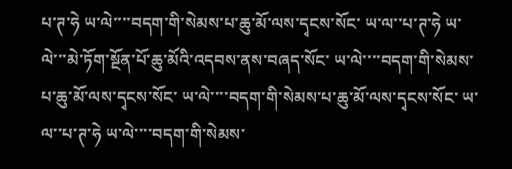པ་ཊ་ཧེ ཡ་ལེ་་་་བདག་གི་སེམས་པ་ཆུ་མོ་ལས་དྭངས་སོང་ ཡ་ལ་་པ་ཊ་ཧེ ཡ་ལེ་་་མེ་ཏོག་སྔོན་པོ་ཆུ་མོའི་འདབས་ནས་བཞད་སོང་ ཡ་ལེ་་་་བདག་གི་སེམས་པ་ཆུ་མོ་ལས་དྭངས་སོང་ ཡ་ལེ་་་་བདག་གི་སེམས་པ་ཆུ་མོ་ལས་དྭངས་སོང་ ཡ་ལ་་པ་ཊ་ཧེ ཡ་ལེ་་་་བདག་གི་སེམས་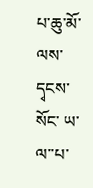པ་ཆུ་མོ་ལས་དྭངས་སོང་ ཡ་ལ་་པ་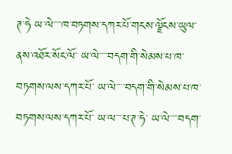ཊ་ཧེ ཡ་ལེ་་་་ཁ་བཏགས་དཀར་པོ་གངས་ལྗོངས་ཡུལ་ནས་འཐོར་སོང་ལོ་ ཡ་ལེ་་་་བདག་གི་སེམས་པ་ཁ་བཏགས་ལས་དཀར་པོ་ ཡ་ལེ་་་་བདག་གི་སེམས་པ་ཁ་བཏགས་ལས་དཀར་པོ་ ཡ་ལ་་་པ་ཊ་ཧེ་ ཡ་ལེ་་་་བདག་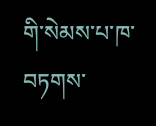གི་སེམས་པ་ཁ་བཏགས་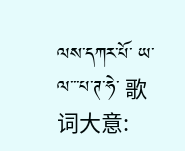ལས་དཀར་པོ་ ཡ་ལ་་་པ་ཊ་ཧེ་ 歌词大意: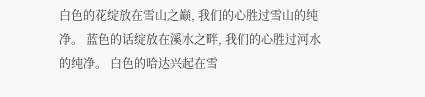白色的花绽放在雪山之巅, 我们的心胜过雪山的纯净。 蓝色的话绽放在溪水之畔, 我们的心胜过河水的纯净。 白色的哈达兴起在雪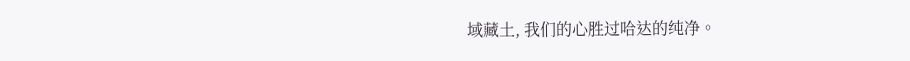域藏土, 我们的心胜过哈达的纯净。